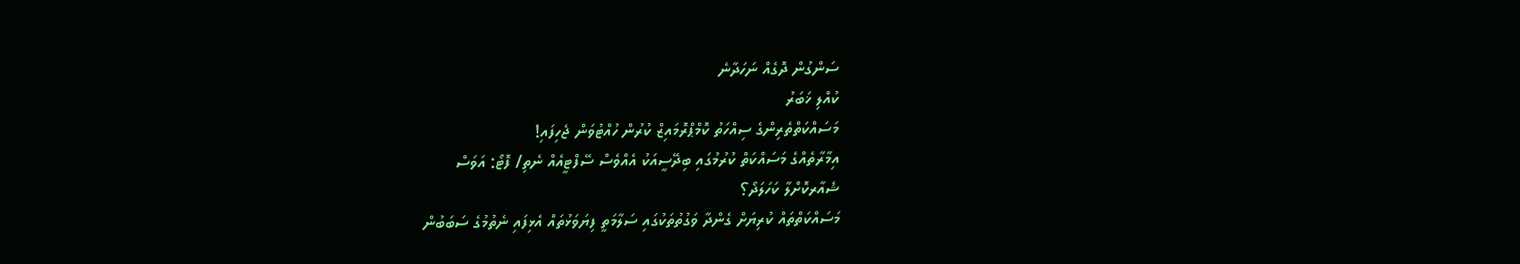ސަންގުން ދޮގެއް ނަހަދާނެ
ކުއްލި ޚަބަރު
މަސައްކަތްތެރިންގެ ސިއްހަތު ކޮމްޕްރޮމައިޒް ކުރުން ހުއްޓުވަން ޖެހިފައި!
އިމާރާތެއްގެ މަސައްކަތް ކުރުމުގައި ބިދޭސީއަކު އެއްވެސް ސޭފްޓީއެއް ނެތި/ ފޮޓޯ: އަވަސް
ޝެއާރކޮށްލާ ކަހަލަދޯ؟
މަސައްކަތްތައް ކުރިޔަށް ގެންދާ ވަގުތުތަކުގައި ސަލާމަތީ ފިޔަވަޅުތައް އެޅިފައި ނެތުމުގެ ސަބަބުން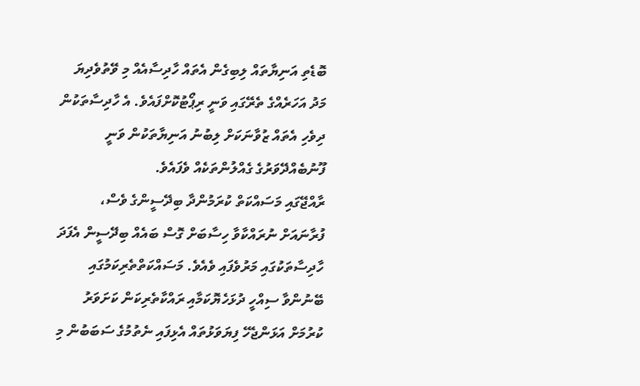ބޮޑެތި އަނިޔާތައް ލިބިގެން އެތައް ހާދިސާއެއް މި ވޭތުވެދިޔަ މަދު އަހަރެއްގެ ތެރޭގައި ވަނީ ރިޕޯޓުކޮށްފައެވެ. އެ ހާދިސާތަކުން ދިވެހި އެތައް ޒުވާނަކަށް ލިބުނު އަނިޔާތަކުން ވަނީ ފޫނުބެއްދޭވަރުގެ ގެއްލުންތަކެއް ވެފައެވެ.
ރާއްޖޭގައި މަސައްކަތް ކުރަމުންދާ ބިދޭސީންގެ ވެސް، ފުރާނައަށް ނުރައްކާވާ ހިސާބަށް ގޮސް ބައެއް ބިދޭސީން އެފަދަ ހާދިސާތަކުގައި މަރުވެފައި ވެއެވެ. މަސައްކަތްތެރިކަމުގައި ބޭނުންވާ ސިއްހީ ދުޅަހެޔޮކަމާއި ރައްކާތެރިކަން ކަށަވަރު ކުރުމަށް އަޅަންޖެހޭ ފިޔަވަޅުތައް އެޅިފައި ނެތުމުގެ ސަބަބުން މި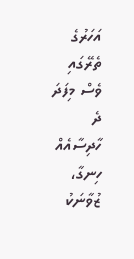އަހަރުގެ ތެރޭގައި ވެސް މިފަދަ ދެ ހާދިސާއެއް ހިނގާ، ޒުވާނަކު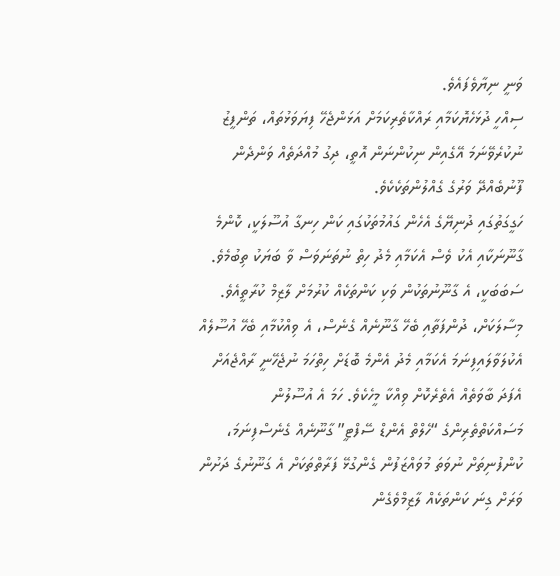ވަނީ ނިޔާވެފައެވެ.
ސިއްހީ ދުޅަހެޔޮކަމާއި ރައްކާތެރިކަމަށް އަޅަންޖެހޭ ފިޔަވަޅުތައް، ތަންފީޒު ނުކުރެވޭނަމަ އޭގެއިން ނިކުންނަން އޮތީ، ދިގު މުއްދަތެއް ވަންދެން ފޫނުބެއްދޭ ވަރުގެ ގެއްލުންތަކެކެވެ.
ހަގީގަތުގައި ދުނިޔޭގެ އެހެން ގައުމުތަކުގައި ކަން ހިނގާ އުސޫލަކީ، ކޮންމެ ގާނޫނަކާއި އެކު ވެސް އެކަމާއި މެދު ހިތް ނުތަނަވަސް ވާ ބަޔަކު ތިބުމެވެ. ސަބަބަކީ، އެ ގާނޫނުތަކުން ވަކި ކަންތަކެއް ކުރުމަށް ލާޒިމް ކުރާތީއެވެ.
މިސާލަކަށް، ދުންފަތާއި ބެހޭ ގާނޫނެއް ގެނެސް، އެ ވިއްކުމާއި ބެހޭ އުސޫލެއް އެކުލަވާލައިފިނަމަ އެކަމާއި މެދު އެންމެ ބޮޑަށް ހިތްހަމަ ނުޖެހޭނީ ރާއްޖެއަށް އެފަދަ ބާވަތެއް އެތެރެކޮށް ވިއްކާ މީހެކެވެ. ހަމަ އެ އުސޫލުން މަސައްކަތްތެރިންގެ “ހެލްތް އެންޑް ސޭފްޓީ” ގާނޫނެއް ގެނެސްފިނަމަ، ކުންފުނިތަށް ނުވަތަ މުވައްޒަފުން ގެންގުޅޭ ފަރާތްތަކަށް އެ ގަނޫނުގެ ދަށުން ވަރަށް ގިނަ ކަންތަކެއް ލާޒިމްވެގެން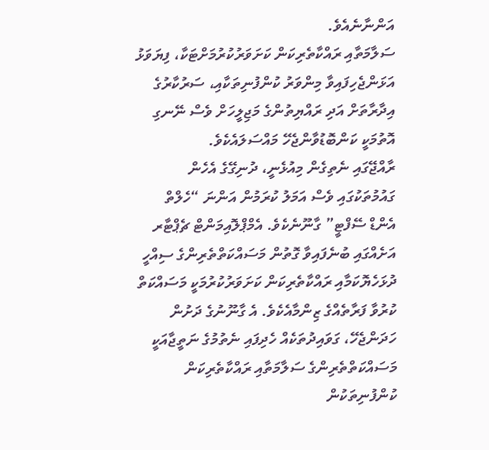އަންނާނެއެވެ.
ސަލާމަތާއި ރައްކާތެރިކަން ކަށަވަރުކުރުމަށްޓަކާ، ފިޔަވަޅު އަޅަންޖެހިފައިވާ މިންވަރު ކުންފުނިތަކާއި، ސަރުކާރުގެ އިދާރާތަށް އަދި ރައްޔިތުންގެ މަޖިލީހަށް ވެސް ނޭނގި އޮތުމަކީ ކަންބޮޑުވާންޖެހޭ މައްސަލައެކެވެ.
ރާއްޖޭގައި ނެތިގެން މިއުޅެނީ، ދުނިގޭގެ އެހެން ގައުމުތަކުގައި ވެސް އަމަލު ކުރަމުން އަންނަ “ހެލްތް އެންޑް ސޭފްޓީ” ގާނޫނެކެވެ. އެމްޕްލޮއިމަންޓް ޗެޕްޓާރ އަށެއްގައި ބުނެފައިވާ ގޮތުން މަސައްކަތްތެރިންގެ ސިއްހީ ދުޅަހެޔޮކަމާއި ރައްކާތެރިކަން ކަށަވަރުކުރުމަކީ މަސައްކަތް ކުރުވާ ފަރާތެއްގެ ޒިންމާއެކެވެ. އެ ގާނޫނުގެ ދަށުން ހަދަންޖެހޭ، ގަވައިދުތަކެއް ހެދިފައި ނެތުމުގެ ނަތީޖާއަކީ މަސައްކަތްތެރިންގެ ސަލާމަތާއި ރައްކާތެރިކަން ކުންފުނިތަކުން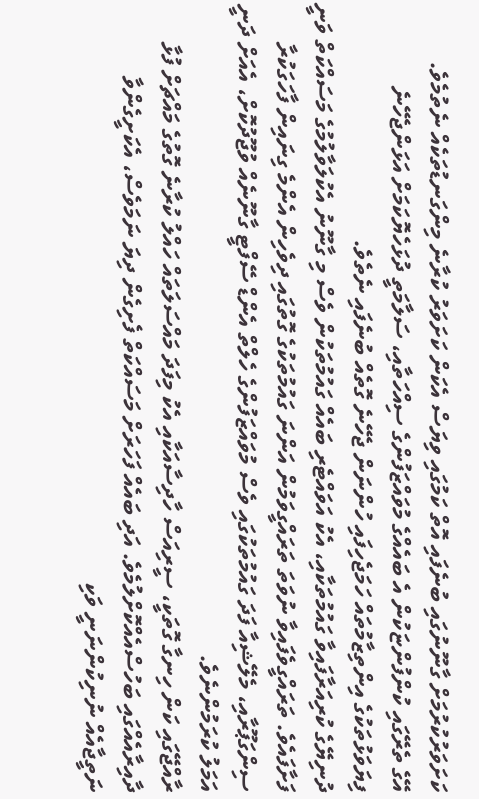ކަށަވަރުކުރުމަށް ގާނޫނުގައި ބުނެފައި އޮތް ކަމުގައި ވިޔަސް އެކަން ކަށަވަރު ކުރާނެ މިންގަނޑުތަކެއް ނެތުމެވެ.
އޭގެ ތެރޭގައި ކުންފުންޏަކުން އެ ބައެއްގެ މުވައްޒަފުންގެ ސިއްހަތާއި، ސަލާމަތީ ދުޅަހެޔޮކަމަށް އަޅަންޖެހޭނެ ފިޔަވަޅުތަކުގެ އިންތިޒާމުތައް ހަމަޖެހިފައި ހުންނަން ޖެހޭނެ ގޮތެއް ބުނެފައި ނެތެވެ.
ދުނިޔޭގެ ކުރިއަރާފައިވާ ގައުމުތަކާއި، އެކު އަވައްޓެރި ބައެއް ގައުމުތަކުން ވެސް މި ގާނޫނު އެކުލަވާލުމުގެ މަސައްކަތް ވަނީ ފަށާފައެވެ. ތަރައްގީވެފައިވާ ނުވަތަ ތަރައްގީވަމުން އަންނަ ގައުމުތަކުގެ ގޮތުގައި ދިވެހިން އެންމެ ގިނައިން ފާހަގަކުރާ ސިންގަޕޫރާއި، މެލޭޝިއާ ފަދަ ގައުމުތަކުގައި ވެސް މުވައްޒަފުންގެ ހެލްތް އެންޑް ސޭފްޓީ ގާނޫނެއް ވުޖޫދުކޮށް، އެއަށް ދަނީ އަމަލު ކުރަމުންނެވެ.
ރާއްޖޭގައި ކަން ހިނގާ ގޮތަކީ، ސީރިއަސް ހާދިސާއަކާއި އެކު މިފަދަ މައްސަލަތައް ހައްލު ކުރާނެ ގޮތުގެ މައްޗަށް ފުޅާ ދާއިރާއެއްގައި ބަހުސްއެއްކޮށްލުމެވެ. އަދި ބައެއް ފަހަރަށް މަސައްކަތް ފެށިގެން ދިޔަ ނަމަވެސް، އެކަށީގެންވާ ނަތީޖާއެއް ނުނިކުންނަނީ ވަކި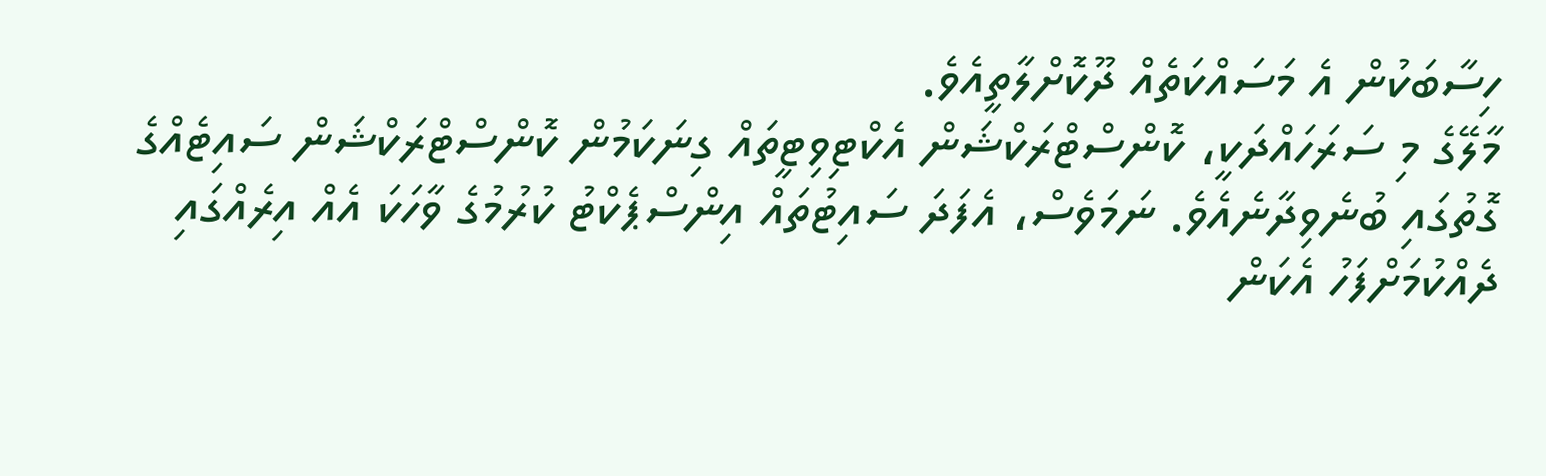ހިސާބަކުން އެ މަސައްކަތެއް ދޫކޮށްލާތީއެވެ.
މާލޭގެ މި ސަރަހައްދަކީ، ކޮންސްޓްރަކްޝަން އެކްޓިވިޓީތައް ގިނަކަމުން ކޮންސްޓްރަކްޝަން ސައިޓެއްގެ ގޮތުގައި ބުނެވިދާނެއެވެ. ނަމަވެސް، އެފަދަ ސައިޓުތައް އިންސްޕެކްޓު ކުރުމުގެ ވާހަކަ އެއް އިރެއްގައި ދެއްކުމަށްފަހު އެކަން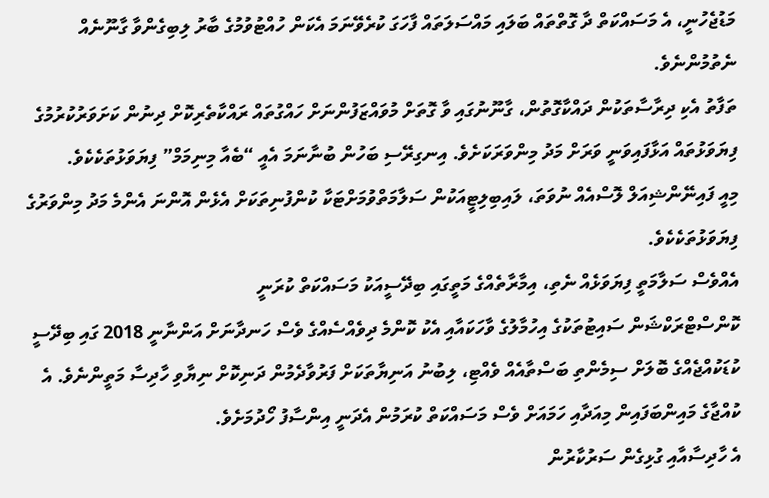މަޑުޖެހުނީ، އެ މަސައްކަތް ދާ ގޮތްތައް ބަލައި މައްސަލަތައް ފާހަގަ ކުރެވޭނަމަ އެކަން ހުއްޓުވުމުގެ ބާރު ލިބިގެންވާ ގާނޫނެއް ނެތުމުންނެވެ.
ތަފާތު އެކި ދިރާސާތަކުން ދައްކާގޮތުން، ގާނޫނުގައި ވާ ގޮތަށް މުވައްޒަފުންނަށް ހައްގުތައް ރައްކާތެރިކޮށް ދިނުން ކަށަވަރުކުރުމުގެ ފިޔަވަޅުތައް އަޅާފައިވަނީ ވަރަށް މަދު މިންވަރަކަށެވެ. އިނގިރޭސި ބަހުން ބުނާނަމަ އެއީ “ބެއާ މިނިމަމް” ފިޔަވަޅުތަކެކެވެ.
މިއީ ފައިނޭންޝިއަލް ލޮސްއެއް ނުވަތަ، ލައިބިލިޓީއަކުން ސަލާމަތްވުމަށްޓަކާ ކުންފުނިތަކަށް އެޅެން އޮންނަ އެންމެ މަދު މިންވަރުގެ ފިޔަވަޅުތަކެކެވެ.
އެއްވެސް ސަލާމަތީ ފިޔަވަޅެއް ނެތި، އިމާރާތެއްގެ މަތީގައި ބިދޭސީއަކު މަސައްކަތް ކުރަނީ
ކޮންސްޓްރަކްޝަން ސައިޓުތަކުގެ އިހުމާލުގެ ވާހަކައާއި އެކު ކޮންމެ ދިވެއްސެއްގެ ވެސް ހަނދާނަށް އަންނާނީ 2018 ގައި ބިދޭސީ ކުޑަކުއްޖެއްގެ ބޮލަށް ސިމެންތި ބަސްތާއެއް ވެއްޓި، ލިބުނު އަނިޔާތަކަށް ފަރުވާދެމުން ދަނިކޮށް ނިޔާވި ހާދިސާ މަތީންނެވެ. އެ ކުއްޖާގެ މައިންބަފައިން މިއަދާއި ހަމައަށް ވެސް މަސައްކަތް ކުރަމުން އެދަނީ އިންސާފު ހޯދުމަށެވެ.
އެ ހާދިސާއާއި ގުޅިގެން ސަރުކާރުން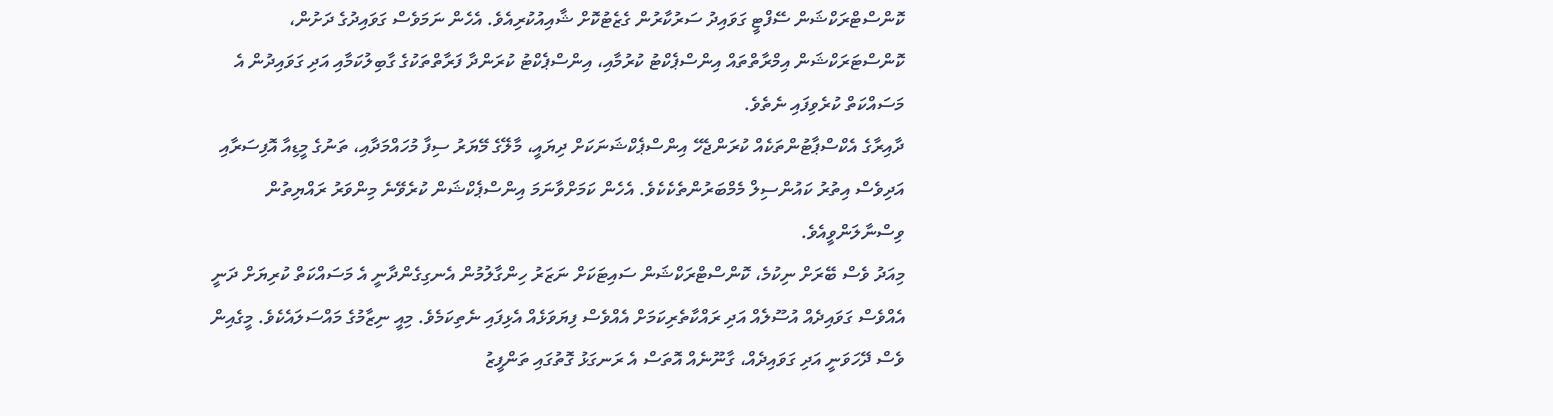ކޮންސްޓްރަކްޝަން ސޭފްޓީ ގަވައިދު ސަރުކާރުން ގެޒެޓުކޮށް ޝާއިއުކުރިއެވެ. އެހެން ނަމަވެސް ގަވައިދުގެ ދަށުން، ކޮންސްޓަރަކްޝަން އިމްރާތްތައް އިންސްޕެކްޓު ކުރުމާއި، އިންސްޕެކްޓު ކުރަންދާ ފަރާތްތަކުގެ ގާބިލުކަމާއި އަދި ގަވައިދުން އެ މަސައްކަތް ކުރެވިފައި ނެތެވެ.
ދާއިރާގެ އެކްސްޕާޓުންތަކެއް ކުރަންޖެހޭ އިންސްޕެކްޝަނަކަށް ދިޔައީ، މާލޭގެ މޭޔަރު ސިފާ މުހައްމަދާއި، ތަނުގެ މީޑިއާ އޮފިސަރާއި އަދިވެސް އިތުރު ކައުންސިލް މެމްބަރުންތެކެކެވެ. އެހެން ކަމަށްވާނަމަ އިންސްޕެކްޝަން ކުރެވޭނެ މިންވަރު ރައްޔިތުން ވިސްނާލަންވީއެވެ.
މިއަދު ވެސް ބޭރަށް ނިކުމެ، ކޮންސްޓްރަކްޝަން ސައިޓަކަށް ނަޒަރު ހިންގާލުމުން އެނގިގެންދާނީ އެ މަސައްކަތް ކުރިޔަށް ދަނީ އެއްވެސް ގަވައިދެއް އުސޫލެއް އަދި ރައްކާތެރިކަމަށް އެއްވެސް ފިޔަވަޅެއް އެޅިފައި ނެތިކަމެވެ. މިއީ ނިޒާމުގެ މައްސަލައެކެވެ. މީގެއިން ވެސް ދޭހަވަނީ އަދި ގަވައިދެއް، ގާނޫނެއް އޮތަސް އެ ރަނގަޅު ގޮތުގައި ތަންފީޒު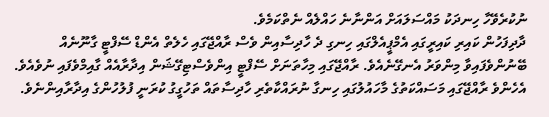ނުކުރެވޭހާ ހިނދަކު މައްސަލައަށް އަންނާނެ ހައްލެއް ނެތްކަމެވެ.
ދާދިފަހުން ކައިރި ކައިރީގައި އެމްޕީއެލްގައި ހިނގި ދެ ހާދިސާއިން ވެސް ރާއްޖޭގައި ހެލެތް އެންޑް ސޭފްޓީ ގާނޫނެއް ބޭނުންވެފައިވާ މިންވަރު އެނގޭނެއެވެ. ރާއްޖޭގައި މިހާތަނަށް ސޭފްޓީ އިންވެސްޓިގޭޝަން އިދާރާއެއް ގާއިމްވެފައި ނުވެއެވެ. އެހެންވެ ރާއްޖޭގައި މަސައްކަތުގެ މާހައުލުގައި ހިނގާ ނުރައްކާތެރި ހާދިސާތައް ތަހުގީގު ކުރަނީ ފުލުހުންގެ އިދާރާއިންނެވެ.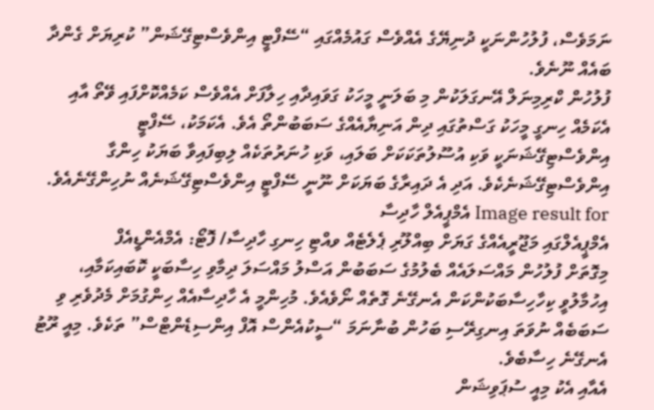ނަމަވެސް، ފުލުހުންނަކީ ދުނިޔޭގެ އެއްވެސް ގައުމެއްގައި “ސޭފްޓީ އިންވެސްޓިގޭޝަން” ކުރިޔަށް ގެންދާ ބައެއް ނޫނެވެ.
ފުލުހުން ކްރިމިނަލް އޭނގަލަކުން މި ބަލަނީ މީހަކު ގަވައިދާއި ހިލާފަށް އެއްވެސް ކަމެއްކޮށްފައި ވޭތޯ އާއި އެކަމެއް ހިނގީ މީހަކު ގަސްތުގައި ދިން އަނިޔާއެއްގެ ސަބަބުންތޯ އެވެ. އެކަމަކު، ސޭފްޓީ އިންވެސްޓިގޭޝަނަކީ ވަކި އުސޫލުތަކަކަށް ބަލައި، ވަކި ހުނަރުތަކެއް ލިބިފައިވާ ބަޔަކު ހިންގާ އިންވެސްޓިގޭޝަނެކެވެ. އަދި އެ ދައިރާގެ ބަޔަކަށް ނޫނީ ސޭފްޓީ އިންވެސްޓިގޭޝަނެއް ނުހިންގޭނެއެވެ.
Image result for އެމްޕީއެލް ހާދިސާ
އެމްޕީއެލްގައި މަޖޫރީއެއްގެ ގަޔަށް ބިއްލޫރި ޕެލެޓެއް ވއްޓި ހިނގި ހާދިސާ/ ފޮޓޯ: އެމްއެންޑީއެފް
މިގޮތަށް ފުލުހުން މައްސަލައެއް ބެލުމުގެ ސަބަބުން އަސްލު މައްސަލަ ދިމާވި ހިސާބަކީ ކޮބައިކަމާއި، އިހުމާލުވީ ކިހާހިސާބަކުންކަން އެނގޭނެ ގޮތެއް ނޯވެއެވެ. މުހިންމީ އެ ހާދިސާއެއް ހިންގުމަށް މެދުވެރި ވި ސަބަބެއް ނުވަތަ އިނގިރޭސި ބަހުން ބުނާނަމަ “ސީކުއެންސް އޮފް އިންސިޑެންޓްސް” ތަކެވެ. މިއީ ރޫޓު އެނގޭނެ ހިސާބެވެ.
އެއާއި އެކު މިއީ ސުޕަވިޝަން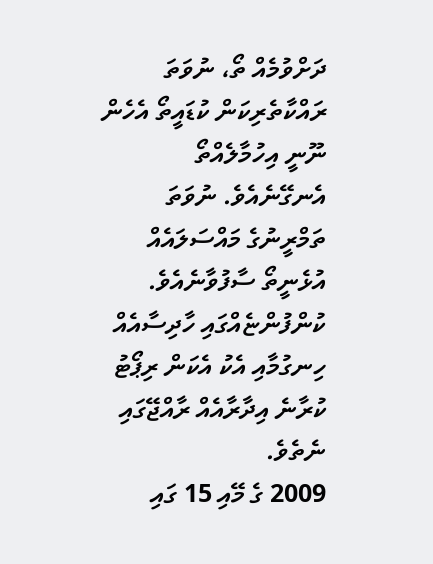ދަށްވުމެއް ތޯ، ނުވަތަ ރައްކާތެރިކަން ކުޑައީތޯ އެހެން ނޫނީ އިހުމާލެއްތޯ އެނގޭނެއެވެ. ނުވަތަ ތަމްރީނުގެ މައްސަލައެއް އުޅެނީތޯ ސާފުވާނެއެވެ.
ކުންފުންޏެއްގައި ހާދިސާއެއް ހިނގުމާއި އެކު އެކަން ރިޕޯޓު ކުރާނެ އިދާރާއެއް ރާއްޖޭގައި ނެތެވެ.
2009 ގެ މޭއި 15 ގައި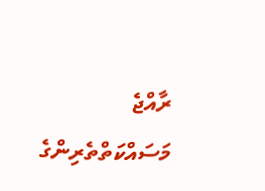ރާއްޖެ މަސައްކަތްތެރިންގެ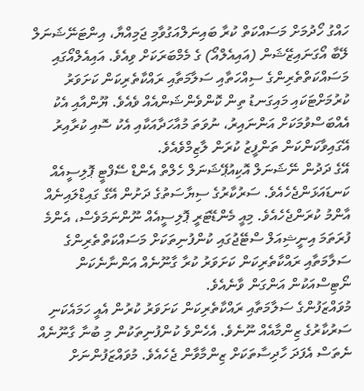ހައްގު ހޯދުމަށް މަސައްކަތް ކުރާ ބައިނަލްއަގުވާމި ޖަމިއްޔާ، އިންޓަނޭޝަނަލް ލޭބާ އޯގަނައިޒޭޝަން (އައިއެލްއޯ) ގެ މެމްބަރަކަށް ވިއެވެ. އައިއެލްއޯގައި މަސައްކަތްތެރިންގެ ސިއްހަތާއި ސަލާމަތާއި ރައްކާތެރިކަން ކަށަވަރު ކުރުމަށްޓަކައި މައިގަނޑު ތިން ކޮންވެންޝަންއެއް ވެއެވެ. ޔޫންއާއި އެކު އެއްބަސްވުމަކަށް އަންނައިރު، ނުވަތަ މުއާހަދާއަކާއި އެކު ސޮއި ކުރާއިރު އޭގައިވާކަންކަން ތަންފީޒު ކުރަން ލާޒިމްވެއެވެ.
އޭގެ ދަދުން ނޭޝަނަލް އޮކިއުޕޭޝަނަލް ހެލްތް އެންޑް ސޭފްޓީ ޕޮލިސީއެއް ކަނޑައަޅަންޖެހެއެވެ. ސަރުކާރުގެ ސިޔާސަތުގެ ދަށުން އޭގެ ގައިޑްލައިނެއް އާންމު ކުރަންޖެހެއެވެ. މިއީ މެންޑޭޓަރީ ޕޮލިސީއެއް ނޫންނަމަވެސް، އެންމެ ފުރަތަމަ އިނީޝިއަލް ސްޓޭޖުގައި ކުންފުނިތަކަށް މަސައްކަތްތެރިންގެ ސަލާމަތާއި ރައްކާތެރިކަން ކަށަވަރު ކުރާ ގާނޫނެއް އަންނާނެކަން ނޯޓިސްއަކުން އަންގަން ވާނެއެވެ.
މުވައްޒަފުންގެ ސަލާމަތާއި ރައްކާތެރިކަން ކަށަވަރު ކުރުން އެއީ ހަމައެކަނި ސަރުކާރުގެ ޒިންމާއެއް ނޫނެވެ. އެހެންވެ ކުންފުނިތަކުން މި ބުނާ ގާނޫނެއް ނެތަސް އެފަދަ ހާދިސާތަކަށް ޒިންމާވާން ޖެހެއެވެ. މުވައްޒަފުންނަށް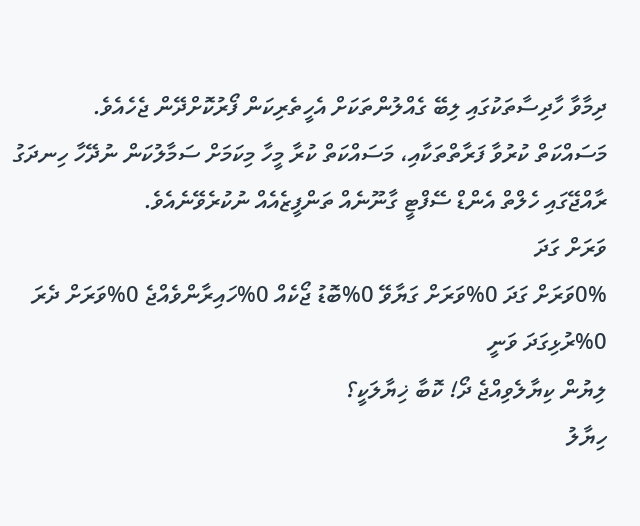ދިމާވާ ހާދިސާތަކުގައި ލިބޭ ގެއްލުންތަކަށް އެހީތެރިކަން ފޯރުކޮށްދޭން ޖެހެއެވެ.
މަސައްކަތް ކުރުވާ ފަރާތްތަކާއި، މަސައްކަތް ކުރާ މީހާ މިކަމަށް ސަމާލުކަން ނުދޭހާ ހިނދަގު ރާއްޖޭގައި ހެލްތް އެންޑް ސޭފްޓީ ގާނޫނެއް ތަންފީޒެއެއް ނުކުރެވޭނެއެވެ.
ވަރަށް ގަދަ
0%ވަރަށް ގަދަ 0%ވަރަށް ގަޔާވޭ 0%ބޮޑު ޖޯކެއް 0%ހައިރާންވެއްޖެ 0%ވަރަށް ދެރަ 0%ރުޅިގަދަ ވަނީ
ލިޔުން ކިޔާލެވިއްޖެ ދޯ! ކޮބާ ޚިޔާލަކީ؟
ހިޔާލު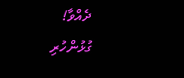ދެއްވާ!
ގުޅުންހުރި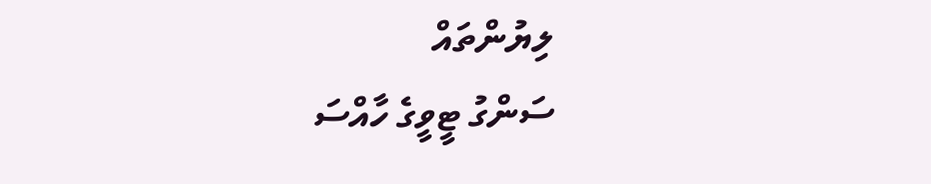ލިޔުންތައް
ސަންގު ޓީވީގެ ހާއްސަ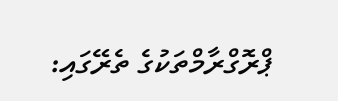ޕްރޮގްރާމްތަކުގެ ތެރޭގައި: